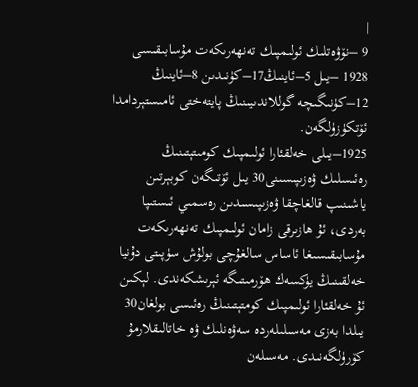|
9 –نۆۋەتلىك ئولىمپىك تەنھەرىكەت مۇسابىقىسى 1928 –يىل 5–ئاينىڭ17–كۈنىدىن 8–ئاينىڭ 12–كۈنىگىچە گوللاندىيىنىڭ پايتەختى ئامىستېردامدا ئۆتكۈزۈلگەن.
1925–يىلى خەلقئارا ئولىمپىك كومىتېتىنىڭ رەئىسلىك ۋەزىپىسىنى30 يىل ئۆتىگەن كوبېرتىن ياشىنىپ قالغاچقا ۋەزىپىسىدىن رەسمىي ئىستىپا بەردى، ئۇ ھازىرقى زامان ئولىمپىك تەنھەرىكەت مۇسابىقىسىغا ئاساس سالغۇچى بولۇش سۈپىتى دۇنيا خەلقىنىڭ يۈكسەك ھۆرمىتىگە ئېرىشكەندى. لېكىن ئۇ خەلقئارا ئولىمپىك كومتېتىنىڭ رەئىسى بولغان30 يىلدا بەزى مەسىلىلەردە سەۋەنلىك ۋە خاتالىقلارمۇ كۆرۈلگەنىدى. مەسىلەن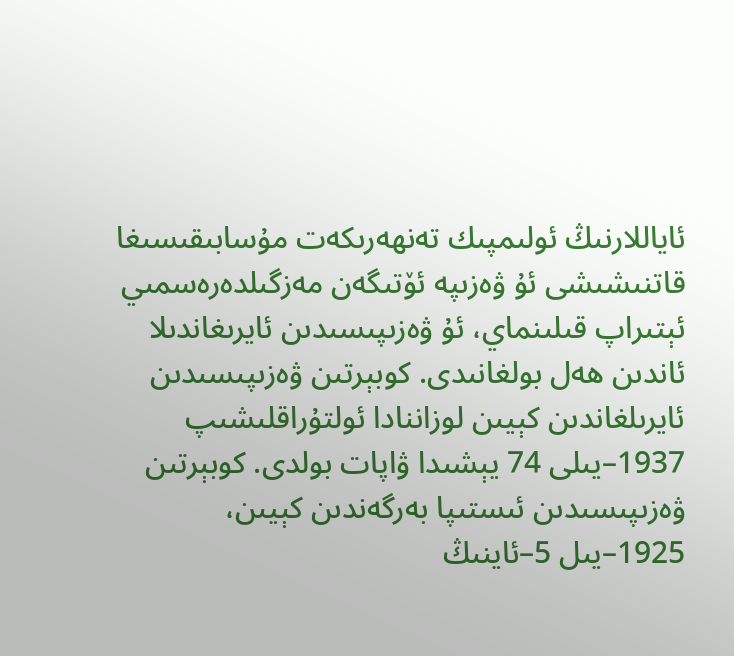ئاياللارنىڭ ئولىمپىك تەنھەرىكەت مۇسابىقىسىغا قاتنىشىشى ئۇ ۋەزىپە ئۆتىگەن مەزگىلدەرەسمىي ئېتىراپ قىلىنماي، ئۇ ۋەزىپىسىدىن ئايرىغاندىلا ئاندىن ھەل بولغانىدى. كوبېرتىن ۋەزىپىسىدىن ئايرىلغاندىن كېيىن لوزاننادا ئولتۇراقلىشىپ 1937–يىلى 74 يېشىدا ۋاپات بولدى. كوبېرتىن ۋەزىپىسىدىن ئىستىپا بەرگەندىن كېيىن، 1925–يىل 5–ئاينىڭ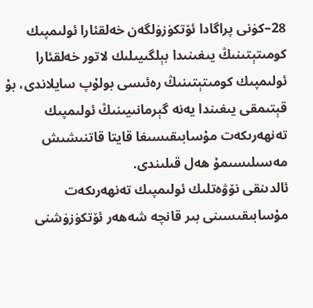28–كۈنى پراگادا ئۆتكۈزۈلگەن خەلقئارا ئولىمپىك كومىتېتىنىڭ يىغىنىدا بېلگىيىلىك لاتور خەلقئارا ئولىمپىك كومىتېتىنىڭ رەئىسى بولۇپ سايلاندى، بۇ قېتىمقى يىغىندا يەنە گېرمانىيىنىڭ ئولىمپىك تەنھەرىكەت مۇسابىقىسىغا قايتا قاتنىشىش مەسىلىسىمۇ ھەل قىلىندى.
ئالدىنقى نۆۋەتلىك ئولىمپىك تەنھەرىكەت مۇسابىقىسىنى بىر قانچە شەھەر ئۆتكۈزۈشنى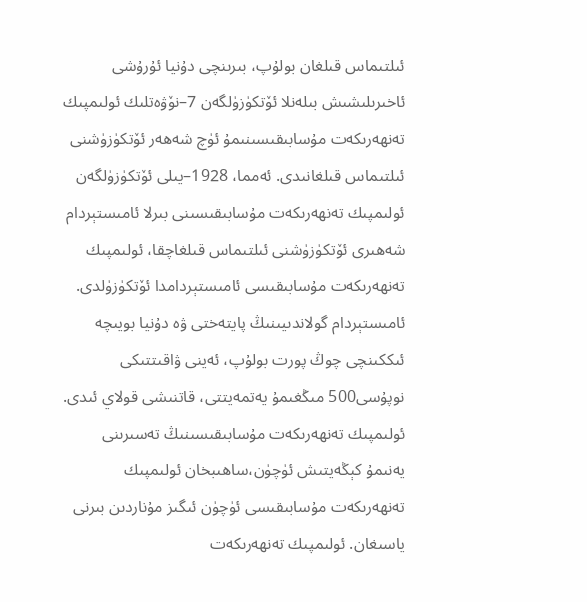ئىلتىماس قىلغان بولۇپ، بىرىنچى دۇنيا ئۇرۇشى ئاخىرىلىشىش بىلەنلا ئۆتكۈزۈلگەن 7–نۆۋەتلىك ئولىمپىك تەنھەرىكەت مۇسابىقىسىنىمۇ ئۈچ شەھەر ئۆتكۈزۈشنى ئىلتىماس قىلغانىدى. ئەمما، 1928–يىلى ئۆتكۈزۈلگەن ئولىمپىك تەنھەرىكەت مۇسابىقىسىنى بىرلا ئامىستېردام شەھىرى ئۆتكۈزۈشنى ئىلتىماس قىلغاچقا، ئولىمپىك تەنھەرىكەت مۇسابىقىسى ئامىستېردامدا ئۆتكۈزۈلدى.
ئامىستېردام گولاندىيىنىڭ پايتەختى ۋە دۇنيا بويىچە ئىككىنچى چوڭ پورت بولۇپ، ئەينى ۋاقىتتىكى نوپۇسى500 مىڭغىمۇ يەتمەيتتى، قاتنىشى قولاي ئىدى. ئولىمپىك تەنھەرىكەت مۇسابىقىسىنىڭ تەسىرىنى يەنىمۇ كېڭەيتىش ئۈچۈن،ساھىبخان ئولىمپىك تەنھەرىكەت مۇسابىقىسى ئۈچۈن ئىگىز مۇناردىن بىرنى ياسىغان. ئولىمپىك تەنھەرىكەت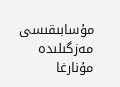مۇسابىقىسى مەزگىلىدە مۇنارغا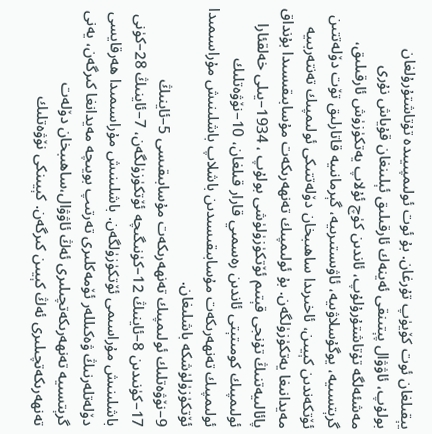يېقىلغان ئوت كۆيۈپ تۇرغان. بۇ ئوت ئولىمپىيىدە تۇتاشتۇرۇلغان بولۇپ، ئاۋۋال پېتىنقى ئەينەك ئارقىلىق ئېلىنغان قۇياش نۇرى مەشئەلگە تۇتاشتۇرۇلۇپ، ئاندىن كۈچ ئۇلاپ يەتكۈزۈش ئارقىلىق، گرېتسىيە، يوگۇسلاۋىيە، ئاۋىستىرىيە، گېرمانىيە قاتارلىق تۆت دۆلەتتىن ئۆتكەندىن كېيىن، ئاخىرىدا ساھىبخان دۆلەتتىكى ئولىمپىك تەنتەربىيە مەيدانىغا يەتكۈزۈلگەن. بۇ ئولىمپىك تەنھەرىكەت مۇسابىقىسىدا بۇنداق پائالىيەتنىڭ تۇنجى قېتىم ئۆتكۈزۈلۈشى بولۇپ ، 1934–يىلى خەلقئارا ئولىمپىك كومىتېتى ئاندىن رەسمىي قارار قىلغان، 10–نۆۋەتلىك ئولىمپىك تەنھەرىكەت مۇسابىقىسىدىن باشلاپ باشلىنىش مۇراسىمىدا ئۆتكۈزۈلۈشكە باشلىغان.
9–نۆۋەتلىك ئولىمپىك تەنھەرىكەت مۇسابىقىسى 5–ئاينىڭ 17–كۈنىدىن 8–ئاينىڭ 12–كۈنىگىچە ئۆتكۈزۈلگەن، 7–ئاينىڭ 28–كۈنى باشلىنىش مۇراسىمى ئۆتكۈزۈلگەن. باشلىنىش مۇراسىمىدا ھەرقايسى دۆلەتلەرنىڭ ۋەكىللەر ئۆمەكلىرى تەرتىپ بويىچە مەيدانغا كىرگەن، يەنى گرېتسىيە تەنھەرىكەتچىلىرى ئەڭ ئاۋۋال،ساھىبخان دۆلەت تەنھەرىكەتچىلىرى ئەڭ كېيىن كىرگەن. كېيىنكى نۆۋەتلىك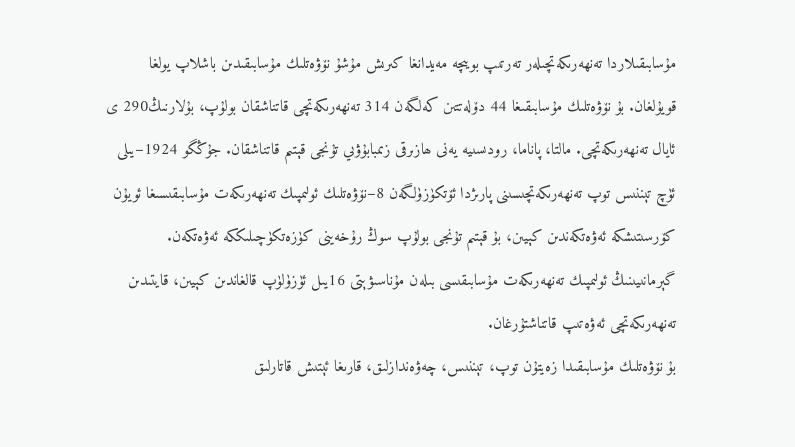مۇسابىقىلاردا تەنھەرىكەتچىلەر تەرتىپ بويىچە مەيدانغا كىرىش مۇشۇ نۆۋەتلىك مۇسابىقىدىن باشلاپ يولغا قويۇلغان. بۇ نۆۋەتلىك مۇسابىقىغا 44 دۆلەتتىن كەلگەن 314 تەنھەرىكەتچى قاتناشقان بولۇپ، بۇلارنىڭ290 ى ئايال تەنھەرىكەتچى. مالتا، پاناما، رودىسىيە يەنى ھازىرقى زىمبابۇۋىي تۇنجى قېتىم قاتناشقان. جۇڭگو 1924–يىلى ئۈچ تېننىس توپ تەنھەرىكەتچىسىنى پارىژدا ئۆتكۈزۈلگەن 8–نۆۋەتلىك ئولىمپىك تەنھەرىكەت مۇسابىقىسىغا ئويۇن كۆرسىتىشكە ئەۋەتكەندىن كېيىن، بۇ قېتىم تۇنجى بولۇپ سوڭ رۇخەينى كۈزەتكۈچىلىككە ئەۋەتكەن. گېرمانىيىنىڭ ئولىمپىك تەنھەرىكەت مۇسابىقىسى بىلەن مۇناسىۋېتى 16يىل ئۈزۈلۈپ قالغاندىن كېيىن، قايتىدىن تەنھەرىكەتچى ئەۋەتىپ قاتناشتۇرغان.
بۇ نۆۋەتلىك مۇسابىقىدا زەيتۇن توپ، تېننىس، چەۋەندازلىق، قارىغا ئېتىش قاتارلىق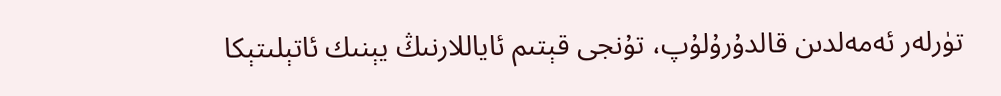تۈرلەر ئەمەلدىن قالدۇرۇلۇپ، تۇنجى قېتىم ئاياللارنىڭ يېنىك ئاتېلىتېكا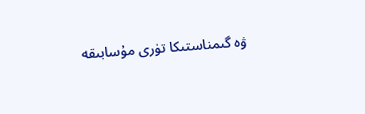ۋە گىمناستىكا تۈرى مۇسابىقە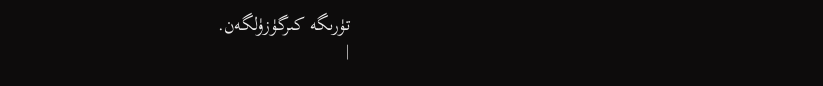تۈرىگە كىرگۈزۈلگەن.
|